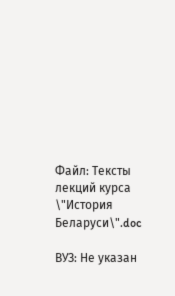Файл: Тексты лекций курса \"История Беларуси\".doc

ВУЗ: Не указан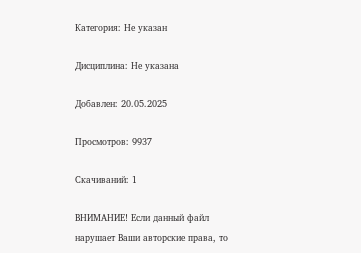Категория: Не указан

Дисциплина: Не указана

Добавлен: 20.05.2025

Просмотров: 9937

Скачиваний: 1

ВНИМАНИЕ! Если данный файл нарушает Ваши авторские права, то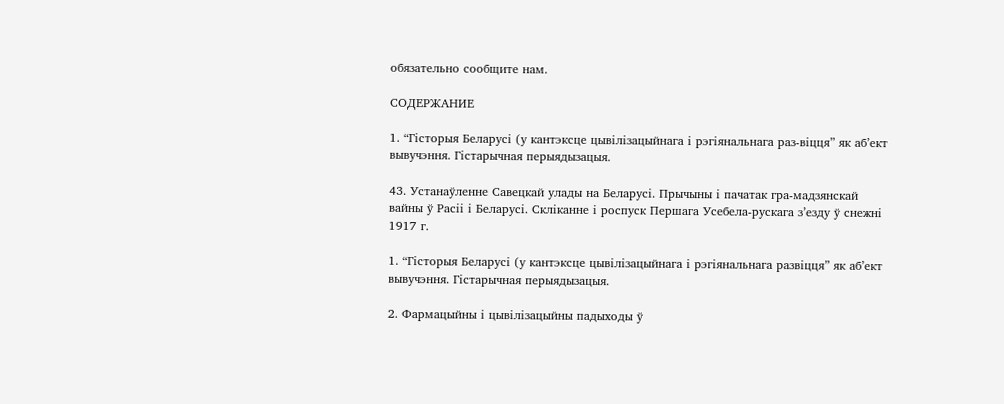обязательно сообщите нам.

СОДЕРЖАНИЕ

1. “Гісторыя Беларусі (у кантэксце цывілізацыйнага і рэгіянальнага раз-віцця” як аб’ект вывучэння. Гістарычная перыядызацыя.

43. Устанаўленне Савецкай улады на Беларусі. Прычыны і пачатак гра-мадзянскай вайны ў Расіі і Беларусі. Скліканне і роспуск Першага Усебела-рускага з’езду ў снежні 1917 г.

1. “Гісторыя Беларусі (у кантэксце цывілізацыйнага і рэгіянальнага развіцця” як аб’ект вывучэння. Гістарычная перыядызацыя.

2. Фармацыйны і цывілізацыйны падыходы ў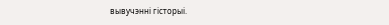вывучэнні гісторыі.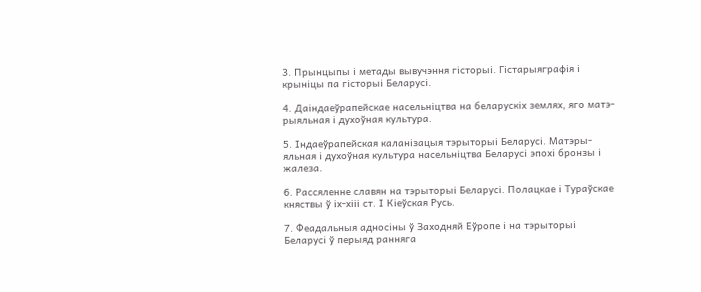3. Прынцыпы і метады вывучэння гісторыі. Гістарыяграфія і крыніцы па гісторыі Беларусі.

4. Даіндаеўрапейскае насельніцтва на беларускіх землях, яго матэ-рыяльная і духоўная культура.

5. Індаеўрапейская каланізацыя тэрыторыі Беларусі. Матэры-яльная і духоўная культура насельніцтва Беларусі эпохі бронзы і жалеза.

6. Рассяленне славян на тэрыторыі Беларусі. Полацкае і Тураўскае княствы ў іх-хііі ст. І Кіеўская Русь.

7. Феадальныя адносіны ў Заходняй Еўропе і на тэрыторыі Беларусі ў перыяд ранняга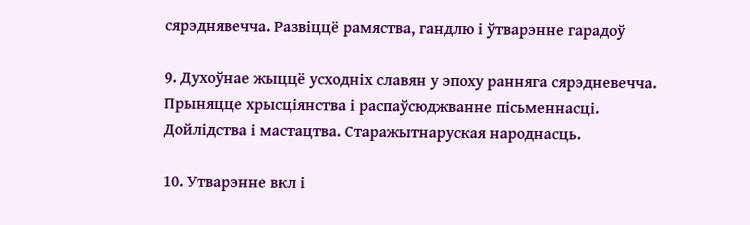сярэднявечча. Развіццё рамяства, гандлю і ўтварэнне гарадоў

9. Духоўнае жыццё усходніх славян у эпоху ранняга сярэдневечча. Прыняцце хрысціянства і распаўсюджванне пісьменнасці. Дойлідства і мастацтва. Старажытнаруская народнасць.

10. Утварэнне вкл і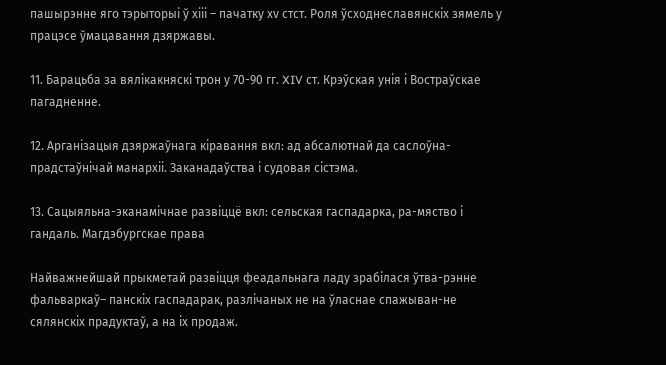пашырэнне яго тэрыторыі ў хііі – пачатку хv стст. Роля ўсходнеславянскіх зямель у працэсе ўмацавання дзяржавы.

11. Барацьба за вялікакняскі трон у 70-90 гг. XIV ст. Крэўская унія і Востраўскае пагадненне.

12. Арганізацыя дзяржаўнага кіравання вкл: ад абсалютнай да саслоўна-прадстаўнічай манархіі. Заканадаўства і судовая сістэма.

13. Сацыяльна-эканамічнае развіццё вкл: сельская гаспадарка, ра-мяство і гандаль. Магдэбургскае права

Найважнейшай прыкметай развіцця феадальнага ладу зрабілася ўтва-рэнне фальваркаў– панскіх гаспадарак, разлічаных не на ўласнае спажыван-не сялянскіх прадуктаў, а на іх продаж.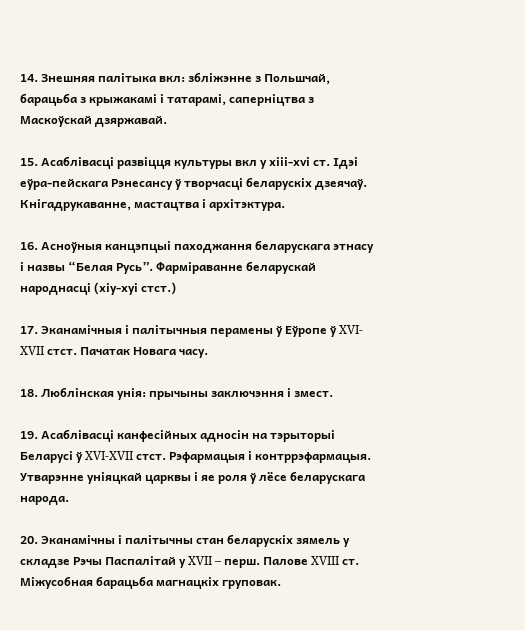14. Знешняя палітыка вкл: збліжэнне з Польшчай, барацьба з крыжакамі і татарамі, саперніцтва з Маскоўскай дзяржавай.

15. Асаблівасці развіцця культуры вкл у хііі-хvі ст. Ідэі еўра-пейскага Рэнесансу ў творчасці беларускіх дзеячаў. Кнігадрукаванне, мастацтва і архітэктура.

16. Асноўныя канцэпцыі паходжання беларускага этнасу і назвы “Белая Русь”. Фарміраванне беларускай народнасці (хіу-хуі стст.)

17. Эканамічныя і палітычныя перамены ў Еўропе ў XVI-XVII стст. Пачатак Новага часу.

18. Люблінская унія: прычыны заключэння і змест.

19. Асаблівасці канфесійных адносін на тэрыторыі Беларусі ў XVI-XVII стст. Рэфармацыя і контррэфармацыя. Утварэнне уніяцкай царквы і яе роля ў лёсе беларускага народа.

20. Эканамічны і палітычны стан беларускіх зямель у складзе Рэчы Паспалітай у XVII – перш. Палове XVIII ст. Міжусобная барацьба магнацкіх груповак.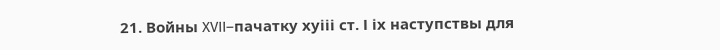21. Войны XVII–пачатку хуііі ст. І іх наступствы для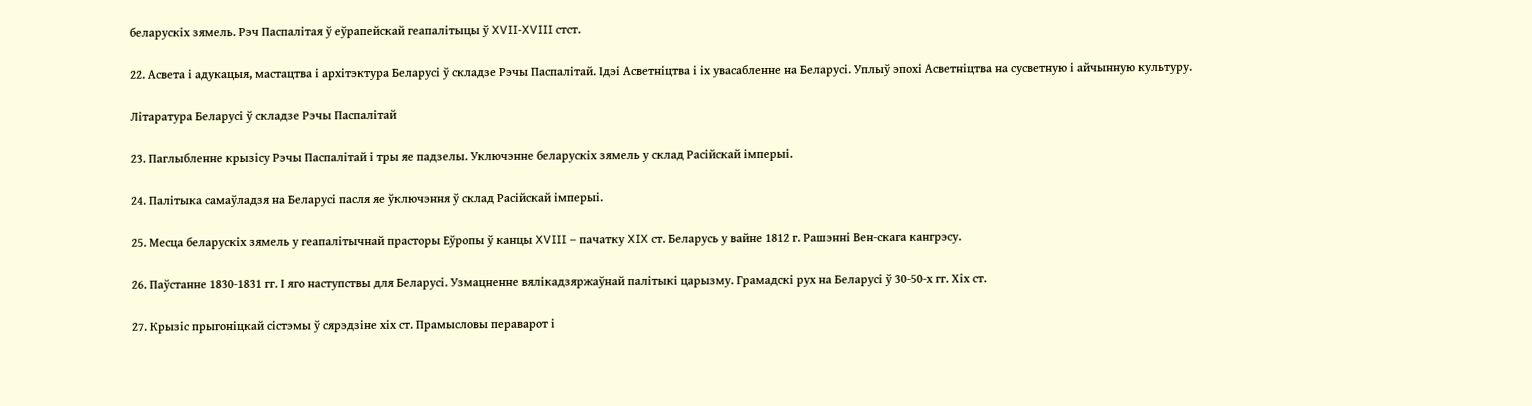беларускіх зямель. Рэч Паспалітая ў еўрапейскай геапалітыцы ў XVII-XVIII стст.

22. Асвета і адукацыя, мастацтва і архітэктура Беларусі ў складзе Рэчы Паспалітай. Ідэі Асветніцтва і іх увасабленне на Беларусі. Уплыў эпохі Асветніцтва на сусветную і айчынную культуру.

Літаратура Беларусі ў складзе Рэчы Паспалітай

23. Паглыбленне крызісу Рэчы Паспалітай і тры яе падзелы. Уключэнне беларускіх зямель у склад Расійскай імперыі.

24. Палітыка самаўладзя на Беларусі пасля яе ўключэння ў склад Расійскай імперыі.

25. Месца беларускіх зямель у геапалітычнай прасторы Еўропы ў канцы XVIII – пачатку XIX ст. Беларусь у вайне 1812 г. Рашэнні Вен-скага кангрэсу.

26. Паўстанне 1830-1831 гг. І яго наступствы для Беларусі. Узмацненне вялікадзяржаўнай палітыкі царызму. Грамадскі рух на Беларусі ў 30-50-х гг. Хіх ст.

27. Крызіс прыгоніцкай сістэмы ў сярэдзіне хіх ст. Прамысловы пераварот і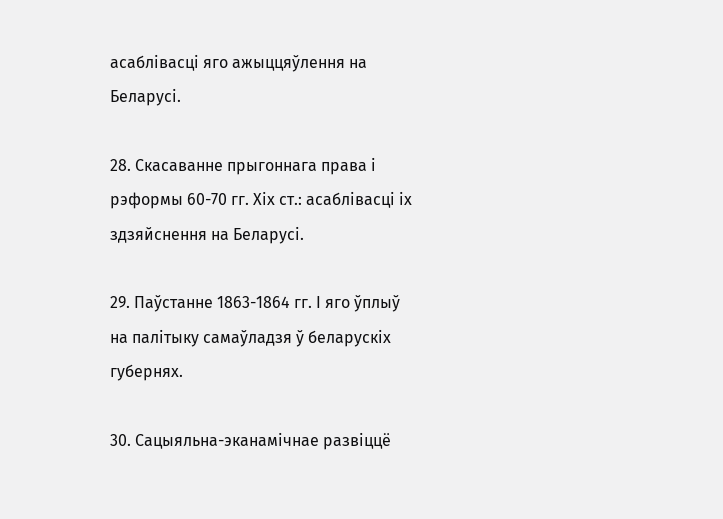асаблівасці яго ажыццяўлення на Беларусі.

28. Скасаванне прыгоннага права і рэформы 60-70 гг. Хіх ст.: асаблівасці іх здзяйснення на Беларусі.

29. Паўстанне 1863-1864 гг. І яго ўплыў на палітыку самаўладзя ў беларускіх губернях.

30. Сацыяльна-эканамічнае развіццё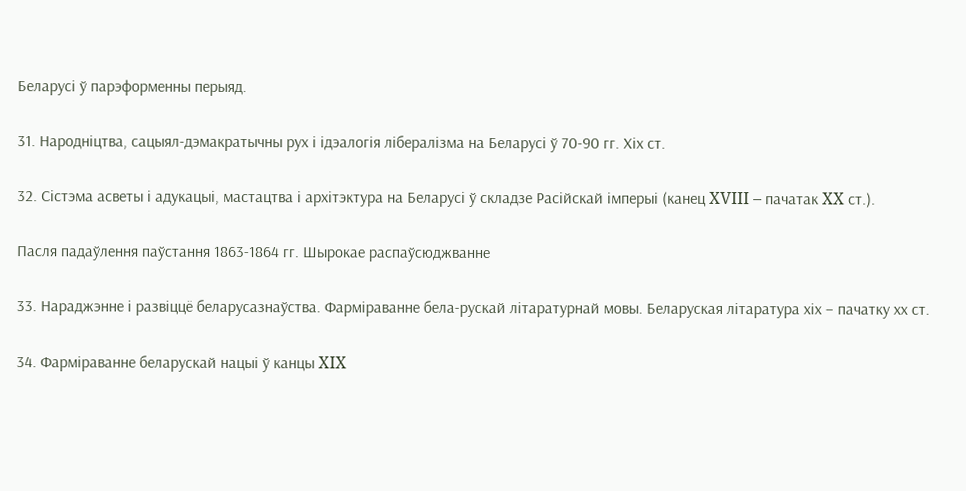Беларусі ў парэформенны перыяд.

31. Народніцтва, сацыял-дэмакратычны рух і ідэалогія лібералізма на Беларусі ў 70-90 гг. Хіх ст.

32. Сістэма асветы і адукацыі, мастацтва і архітэктура на Беларусі ў складзе Расійскай імперыі (канец XVIII – пачатак XX ст.).

Пасля падаўлення паўстання 1863-1864 гг. Шырокае распаўсюджванне

33. Нараджэнне і развіццё беларусазнаўства. Фарміраванне бела-рускай літаратурнай мовы. Беларуская літаратура хіх – пачатку хх ст.

34. Фарміраванне беларускай нацыі ў канцы XIX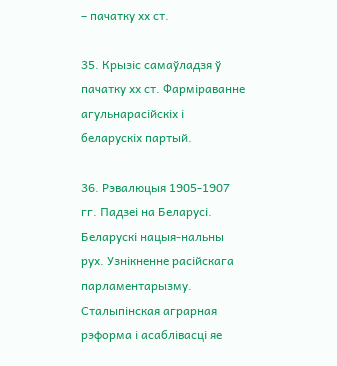– пачатку хх ст.

35. Крызіс самаўладзя ў пачатку хх ст. Фарміраванне агульнарасійскіх і беларускіх партый.

36. Рэвалюцыя 1905-1907 гг. Падзеі на Беларусі. Беларускі нацыя-нальны рух. Узнікненне расійскага парламентарызму. Сталыпінская аграрная рэформа і асаблівасці яе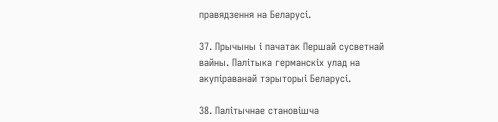правядзення на Беларусі.

37. Прычыны і пачатак Першай сусветнай вайны. Палітыка германскіх улад на акупіраванай тэрыторыі Беларусі.

38. Палітычнае становішча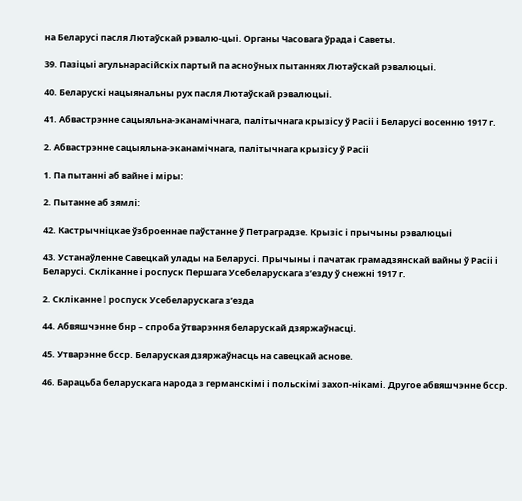на Беларусі пасля Лютаўскай рэвалю-цыі. Органы Часовага ўрада і Саветы.

39. Пазіцыі агульнарасійскіх партый па асноўных пытаннях Лютаўскай рэвалюцыі.

40. Беларускі нацыянальны рух пасля Лютаўскай рэвалюцыі.

41. Абвастрэнне сацыяльна-эканамічнага, палітычнага крызісу ў Расіі і Беларусі восенню 1917 г.

2. Абвастрэнне сацыяльна-эканамічнага, палітычнага крызісу ў Расіі

1. Па пытанні аб вайне і міры:

2. Пытанне аб зямлі:

42. Кастрычніцкае ўзброеннае паўстанне ў Петраградзе. Крызіс і прычыны рэвалюцыі

43. Устанаўленне Савецкай улады на Беларусі. Прычыны і пачатак грамадзянскай вайны ў Расіі і Беларусі. Скліканне і роспуск Першага Усебеларускага з’езду ў снежні 1917 г.

2. Склiканне I роспуск Усебеларускага з’езда

44. Абвяшчэнне бнр – спроба ўтварэння беларускай дзяржаўнасці.

45. Утварэнне бсср. Беларуская дзяржаўнасць на савецкай аснове.

46. Барацьба беларускага народа з германскімі і польскімі захоп-нікамі. Другое абвяшчэнне бсср.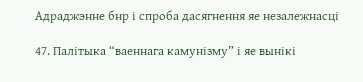Адраджэнне бнр і спроба дасягнення яе незалежнасці

47. Палітыка “ваеннага камунізму” і яе вынікі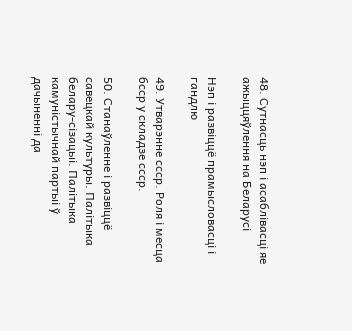48. Сутнасць нэп і асаблівасці яе ажыццяўлення на Беларусі

Нэп і развіццё прамысловасці і гандлю

49. Утварэнне ссср. Роля і месца бсср у складзе ссср.

50. Станаўленне і развіццё савецкай культуры. Палітыка белару-сізацыі. Палітыка камуністычнай партыі ў дачыненні да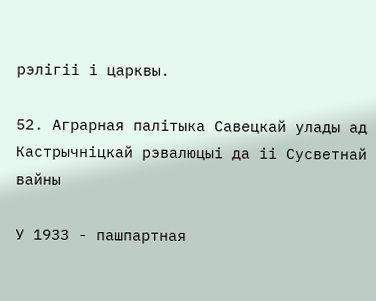рэлігіі і царквы.

52. Аграрная палітыка Савецкай улады ад Кастрычніцкай рэвалюцыі да іі Сусветнай вайны

У 1933 - пашпартная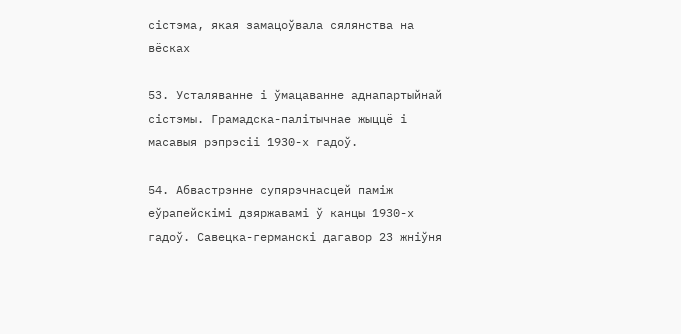сістэма, якая замацоўвала сялянства на вёсках

53. Усталяванне і ўмацаванне аднапартыйнай сістэмы. Грамадска-палітычнае жыццё і масавыя рэпрэсіі 1930-х гадоў.

54. Абвастрэнне супярэчнасцей паміж еўрапейскімі дзяржавамі ў канцы 1930-х гадоў. Савецка-германскі дагавор 23 жніўня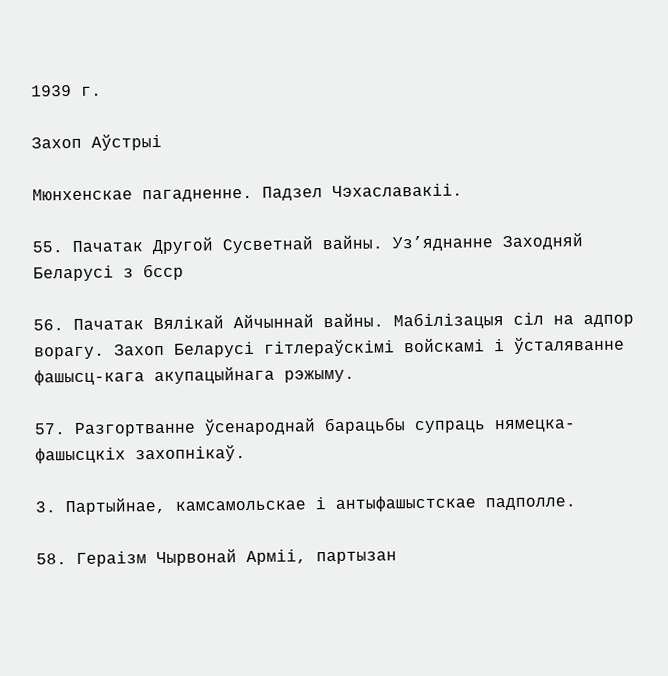1939 г.

Захоп Аўстрыі

Мюнхенскае пагадненне. Падзел Чэхаславакіі.

55. Пачатак Другой Сусветнай вайны. Уз’яднанне Заходняй Беларусі з бсср

56. Пачатак Вялікай Айчыннай вайны. Мабілізацыя сіл на адпор ворагу. Захоп Беларусі гітлераўскімі войскамі і ўсталяванне фашысц-кага акупацыйнага рэжыму.

57. Разгортванне ўсенароднай барацьбы супраць нямецка-фашысцкіх захопнікаў.

3. Партыйнае, камсамольскае і антыфашыстскае падполле.

58. Гераізм Чырвонай Арміі, партызан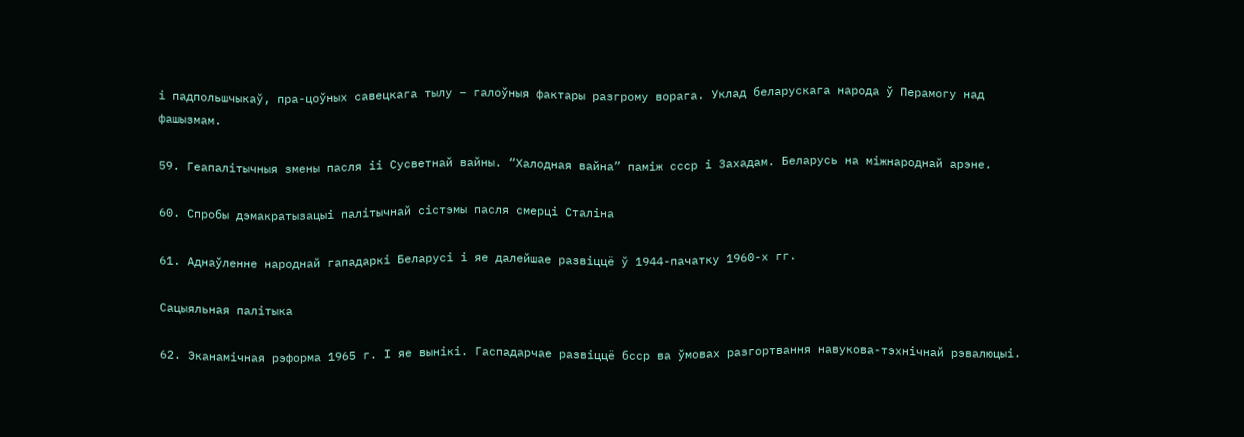і падпольшчыкаў, пра-цоўных савецкага тылу – галоўныя фактары разгрому ворага. Уклад беларускага народа ў Перамогу над фашызмам.

59. Геапалітычныя змены пасля іі Сусветнай вайны. “Халодная вайна” паміж ссср і Захадам. Беларусь на міжнароднай арэне.

60. Спробы дэмакратызацыі палітычнай сістэмы пасля смерці Сталіна

61. Аднаўленне народнай гападаркі Беларусі і яе далейшае развіццё ў 1944-пачатку 1960-х гг.

Сацыяльная палiтыка

62. Эканамічная рэформа 1965 г. І яе вынікі. Гаспадарчае развіццё бсср ва ўмовах разгортвання навукова-тэхнічнай рэвалюцыі.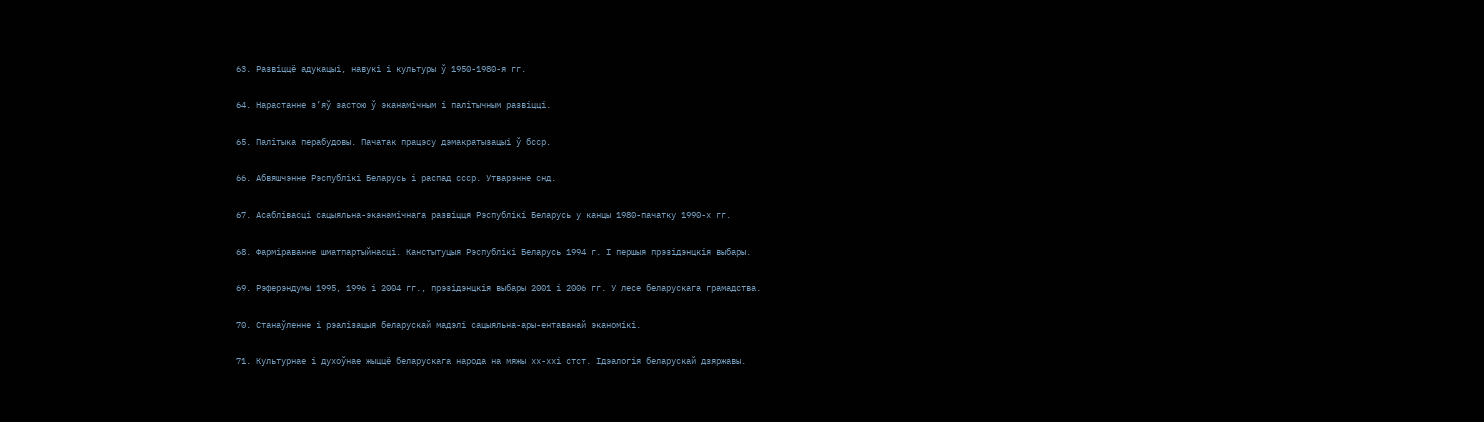63. Развіццё адукацыі, навукі і культуры ў 1950-1980-я гг.

64. Нарастанне з’яў застою ў эканамічным і палітычным развіцці.

65. Палітыка перабудовы. Пачатак працэсу дэмакратызацыі ў бсср.

66. Абвяшчэнне Рэспублікі Беларусь і распад ссср. Утварэнне снд.

67. Асаблівасці сацыяльна-эканамічнага развіцця Рэспублікі Беларусь у канцы 1980-пачатку 1990-х гг.

68. Фарміраванне шматпартыйнасці. Канстытуцыя Рэспублікі Беларусь 1994 г. І першыя прэзідэнцкія выбары.

69. Рэферэндумы 1995, 1996 і 2004 гг., прэзідэнцкія выбары 2001 і 2006 гг. У лесе беларускага грамадства.

70. Станаўленне і рэалізацыя беларускай мадэлі сацыяльна-ары-ентаванай эканомікі.

71. Культурнае і духоўнае жыццё беларускага народа на мяжы хх-ххі стст. Ідэалогія беларускай дзяржавы.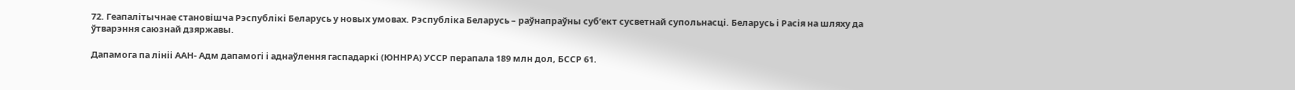72. Геапалітычнае становішча Рэспублікі Беларусь у новых умовах. Рэспубліка Беларусь – раўнапраўны суб’ект сусветнай супольнасці. Беларусь і Расія на шляху да ўтварэння саюзнай дзяржавы.

Дапамога па лініі ААН- Адм дапамогі і аднаўлення гаспадаркі (ЮННРА) УССР перапала 189 млн дол, БССР 61.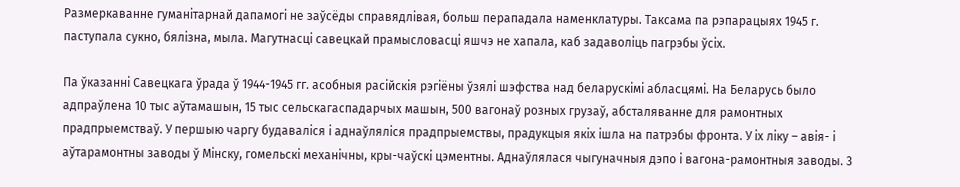Размеркаванне гуманітарнай дапамогі не заўсёды справядлівая, больш перападала наменклатуры. Таксама па рэпарацыях 1945 г. паступала сукно, бялізна, мыла. Магутнасці савецкай прамысловасці яшчэ не хапала, каб задаволіць пагрэбы ўсіх.

Па ўказанні Савецкага ўрада ў 1944-1945 гг. асобныя расійскія рэгіёны ўзялі шэфства над беларускімі абласцямі. На Беларусь было адпраўлена 10 тыс аўтамашын, 15 тыс сельскагаспадарчых машын, 500 вагонаў розных грузаў, абсталяванне для рамонтных прадпрыемстваў. У першыю чаргу будаваліся і аднаўляліся прадпрыемствы, прадукцыя якіх ішла на патрэбы фронта. У іх ліку – авія- і аўтарамонтны заводы ў Мінску, гомельскі механічны, кры-чаўскі цэментны. Аднаўлялася чыгуначныя дэпо і вагона-рамонтныя заводы. 3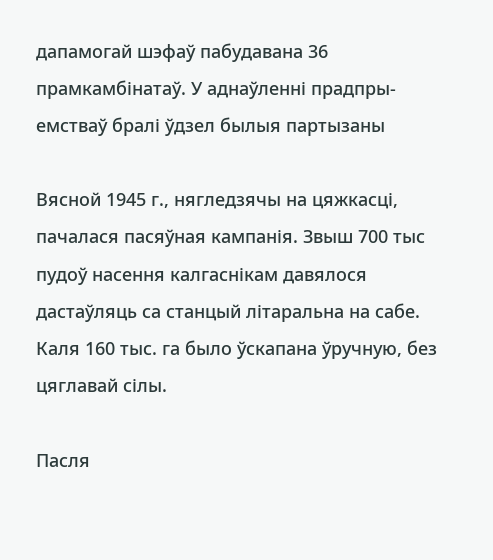дапамогай шэфаў пабудавана 36 прамкамбінатаў. У аднаўленні прадпры-емстваў бралі ўдзел былыя партызаны

Вясной 1945 г., нягледзячы на цяжкасці, пачалася пасяўная кампанія. Звыш 700 тыс пудоў насення калгаснікам давялося дастаўляць са станцый літаральна на сабе. Каля 160 тыс. га было ўскапана ўручную, без цяглавай сілы.

Пасля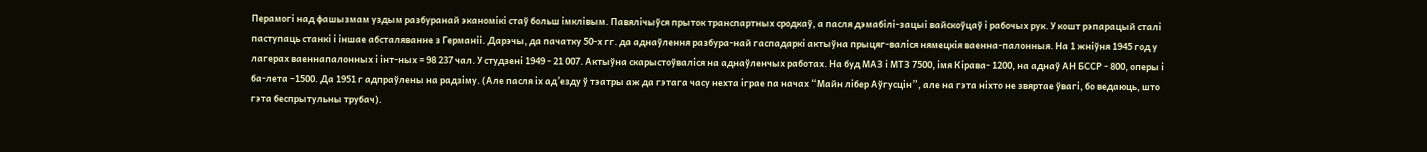Перамогі над фашызмам уздым разбуранай эканомікі стаў больш імклівым. Павялічыўся прыток транспартных сродкаў, а пасля дэмабілі-зацыі вайскоўцаў і рабочых рук. У кошт рэпарацый сталі паступаць станкі і іншае абсталяванне з Германіі. Дарэчы, да пачатку 50-х гг. да аднаўлення разбура-най гаспадаркі актыўна прыцяг-валіся нямецкія ваенна-палонныя. На 1 жніўня 1945 год у лагерах ваеннапалонных і інт-ных = 98 237 чал. У студзені 1949 - 21 007. Актыўна скарыстоўваліся на аднаўленчых работах. На буд МАЗ і МТЗ 7500, імя Кірава- 1200, на аднаў АН БССР - 800, оперы і ба-лета –1500. Да 1951 г адпраўлены на радзіму. (Але пасля іх ад’езду ў тэатры аж да гэтага часу нехта іграе па начах “Майн лібер Аўгусцін”, але на гэта ніхто не звяртае ўвагі, бо ведаюць, што гэта беспрытульны трубач).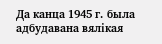Да канца 1945 г. была адбудавана вялікая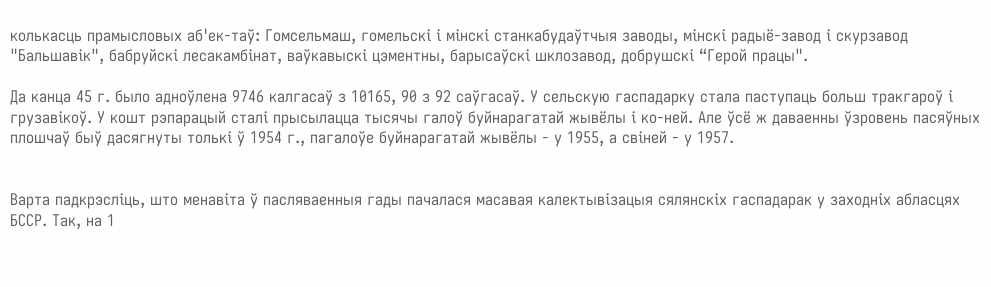колькасць прамысловых аб'ек-таў: Гомсельмаш, гомельскі і мінскі станкабудаўтчыя заводы, мінскі радыё-завод і скурзавод "Бальшавік", бабруйскі лесакамбінат, ваўкавыскі цэментны, барысаўскі шклозавод, добрушскі “Герой працы".

Да канца 45 г. было адноўлена 9746 калгасаў з 10165, 90 з 92 саўгасаў. У сельскую гаспадарку стала паступаць больш тракгароў і грузавікоў. У кошт рэпарацый сталі прысылацца тысячы галоў буйнарагатай жывёлы і ко-ней. Але ўсё ж даваенны ўзровень пасяўных плошчаў быў дасягнуты толькі ў 1954 г., пагалоўе буйнарагатай жывёлы - у 1955, а свіней - у 1957.


Варта падкрэсліць, што менавіта ў пасляваенныя гады пачалася масавая калектывізацыя сялянскіх гаспадарак у заходніх абласцях БССР. Так, на 1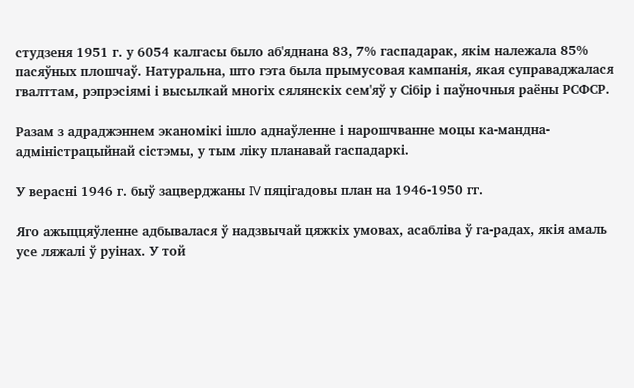студзеня 1951 г. у 6054 калгасы было аб'яднана 83, 7% гаспадарак, якім належала 85% пасяўных плошчаў. Натуральна, што гэта была прымусовая кампанія, якая суправаджалася гвалттам, рэпрэсіямі і высылкай многіх сялянскіх сем'яў у Сібір і паўночныя раёны РСФСР.

Разам з адраджэннем эканомікі ішло аднаўленне і нарошчванне моцы ка-мандна-адміністрацыйнай сістэмы, у тым ліку планавай гаспадаркі.

У верасні 1946 г. быў зацверджаны IV пяцігадовы план на 1946-1950 гг.

Яго ажыццяўленне адбывалася ў надзвычай цяжкіх умовах, асабліва ў га-радах, якія амаль усе ляжалі ў руінах. У той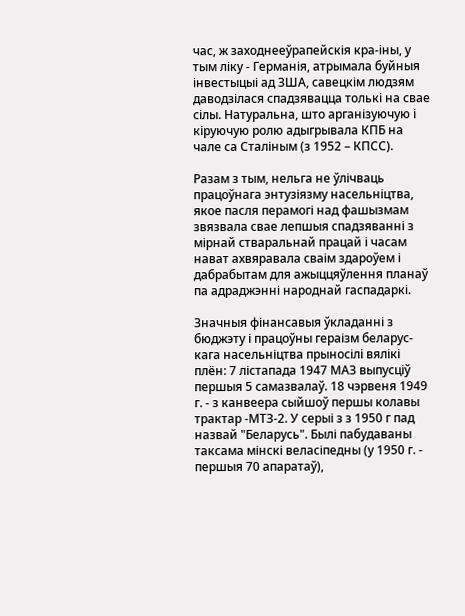час, ж заходнееўрапейскія кра-іны, у тым ліку - Германія, атрымала буйныя інвестыцыі ад ЗША, савецкім людзям даводзілася спадзявацца толькі на свае сілы. Натуральна, што арганізуючую і кіруючую ролю адыгрывала КПБ на чале са Сталіным (з 1952 – КПСС).

Разам з тым, нельга не ўлічваць працоўнага энтузіязму насельніцтва, якое пасля перамогі над фашызмам звязвала свае лепшыя спадзяванні з мірнай стваральнай працай і часам нават ахвяравала сваім здароўем і дабрабытам для ажыццяўлення планаў па адраджэнні народнай гаспадаркі.

Значныя фінансавыя ўкладанні з бюджэту і працоўны гераізм беларус-кага насельніцтва прыносілі вялікі плён: 7 лістапада 1947 МАЗ выпусціў першыя 5 самазвалаў. 18 чэрвеня 1949 г. - з канвеера сыйшоў першы колавы трактар -МТЗ-2. У серыі з з 1950 г пад назвай "Беларусь". Былі пабудаваны таксама мінскі веласіпедны (у 1950 г. - першыя 70 апаратаў),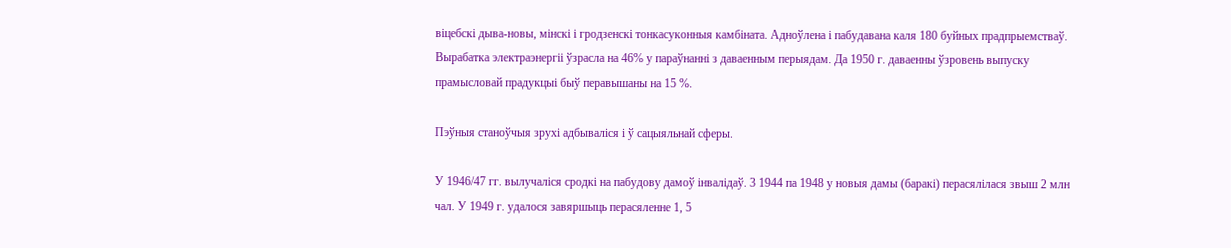віцебскі дыва-новы, мінскі і гродзенскі тонкасуконныя камбіната. Адноўлена і пабудавана каля 180 буйных прадпрыемстваў. Вырабатка электраэнергіі ўзрасла на 46% у параўнанні з даваенным перыядам. Да 1950 г. даваенны ўзровень выпуску прамысловай прадукцыі быў перавышаны на 15 %.

Пэўныя станоўчыя зрухі адбываліся і ў сацыяльнай сферы.

У 1946/47 гг. вылучаліся сродкі на пабудову дамоў інвалідаў. 3 1944 па 1948 у новыя дамы (баракі) перасялілася звыш 2 млн чал. У 1949 г. удалося завяршыць перасяленне 1, 5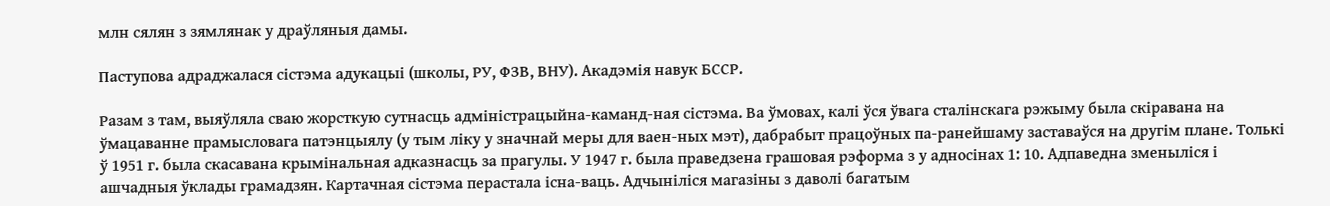млн сялян з зямлянак у драўляныя дамы.

Паступова адраджалася сістэма адукацыі (школы, РУ, ФЗВ, ВНУ). Акадэмія навук БССР.

Разам з там, выяўляла сваю жорсткую сутнасць адміністрацыйна-каманд-ная сістэма. Ва ўмовах, калі ўся ўвага сталінскага рэжыму была скіравана на ўмацаванне прамысловага патэнцыялу (у тым ліку у значнай меры для ваен-ных мэт), дабрабыт працоўных па-ранейшаму заставаўся на другім плане. Толькі ў 1951 г. была скасавана крымінальная адказнасць за прагулы. У 1947 г. была праведзена грашовая рэформа з у адносінах 1: 10. Адпаведна зменыліся і ашчадныя ўклады грамадзян. Картачная сістэма перастала існа-ваць. Адчыніліся магазіны з даволі багатым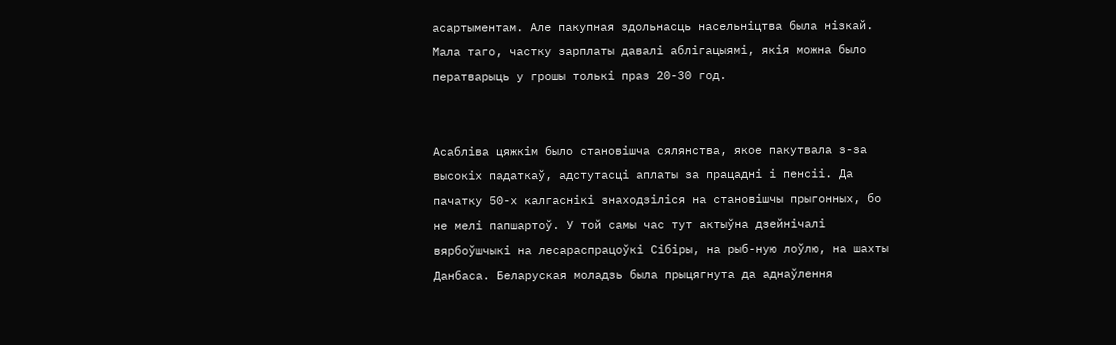асартыментам. Але пакупная здольнасць насельніцтва была нізкай. Мала таго, частку зарплаты давалі аблігацыямі, якія можна было ператварыць у грошы толькі праз 20-30 год.


Асабліва цяжкім было становішча сялянства, якое пакутвала з-за высокіх падаткаў, адстутасці аплаты за працадні і пенсіі. Да пачатку 50-х калгаснікі знаходзіліся на становішчы прыгонных, бо не мелі папшартоў. У той самы час тут актыўна дзейнічалі вярбоўшчыкі на лесараспрацоўкі Сібіры, на рыб-ную лоўлю, на шахты Данбаса. Беларуская моладзь была прыцягнута да аднаўлення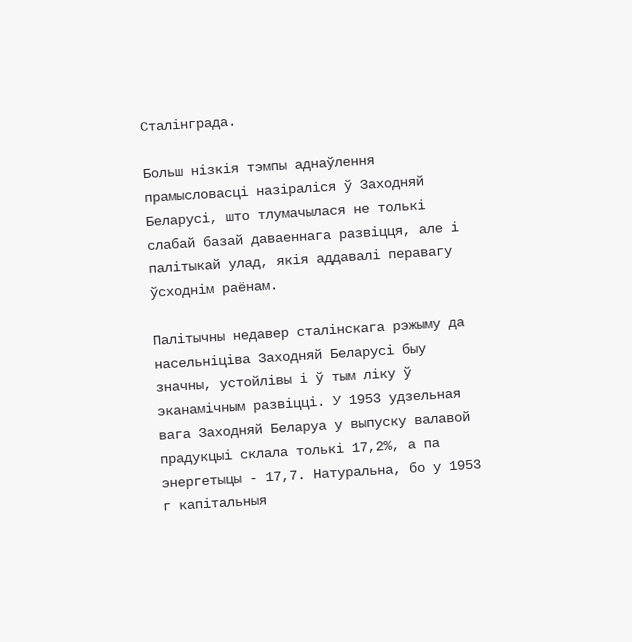Сталінграда.

Больш нізкія тэмпы аднаўлення прамысловасці назіраліся ў Заходняй Беларусі, што тлумачылася не толькі слабай базай даваеннага развіцця, але і палітыкай улад, якія аддавалі перавагу ўсходнім раёнам.

Палітычны недавер сталінскага рэжыму да насельніціва Заходняй Беларусі быу значны, устойлівы і ў тым ліку ў эканамічным развіцці. У 1953 удзельная вага Заходняй Беларуа у выпуску валавой прадукцыі склала толькі 17,2%, а па энергетыцы - 17,7. Натуральна, бо у 1953 г капітальныя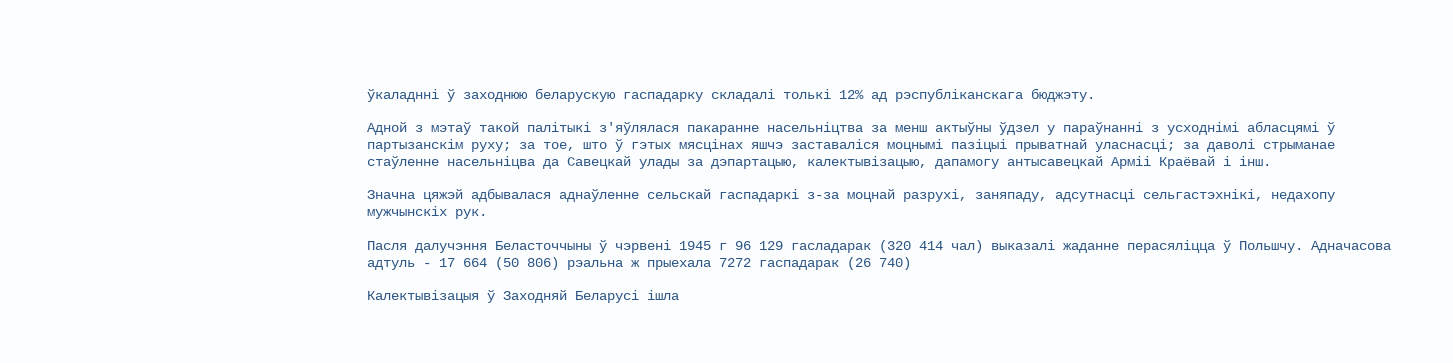ўкаладнні ў заходнюю беларускую гаспадарку складалі толькі 12% ад рэспубліканскага бюджэту.

Адной з мэтаў такой палітыкі з'яўлялася пакаранне насельніцтва за менш актыўны ўдзел у параўнанні з усходнімі абласцямі ў партызанскім руху; за тое, што ў гэтых мясцінах яшчэ заставаліся моцнымі пазіцыі прыватнай уласнасці; за даволі стрыманае стаўленне насельніцва да Савецкай улады за дэпартацыю, калектывізацыю, дапамогу антысавецкай Арміі Краёвай і інш.

Значна цяжэй адбывалася аднаўленне сельскай гаспадаркі з-за моцнай разрухі, заняпаду, адсутнасці сельгастэхнікі, недахопу мужчынскіх рук.

Пасля далучэння Беласточчыны ў чэрвені 1945 г 96 129 гасладарак (320 414 чал) выказалі жаданне перасяліцца ў Польшчу. Адначасова адтуль - 17 664 (50 806) рэальна ж прыехала 7272 гаспадарак (26 740)

Калектывізацыя ў Заходняй Беларусі ішла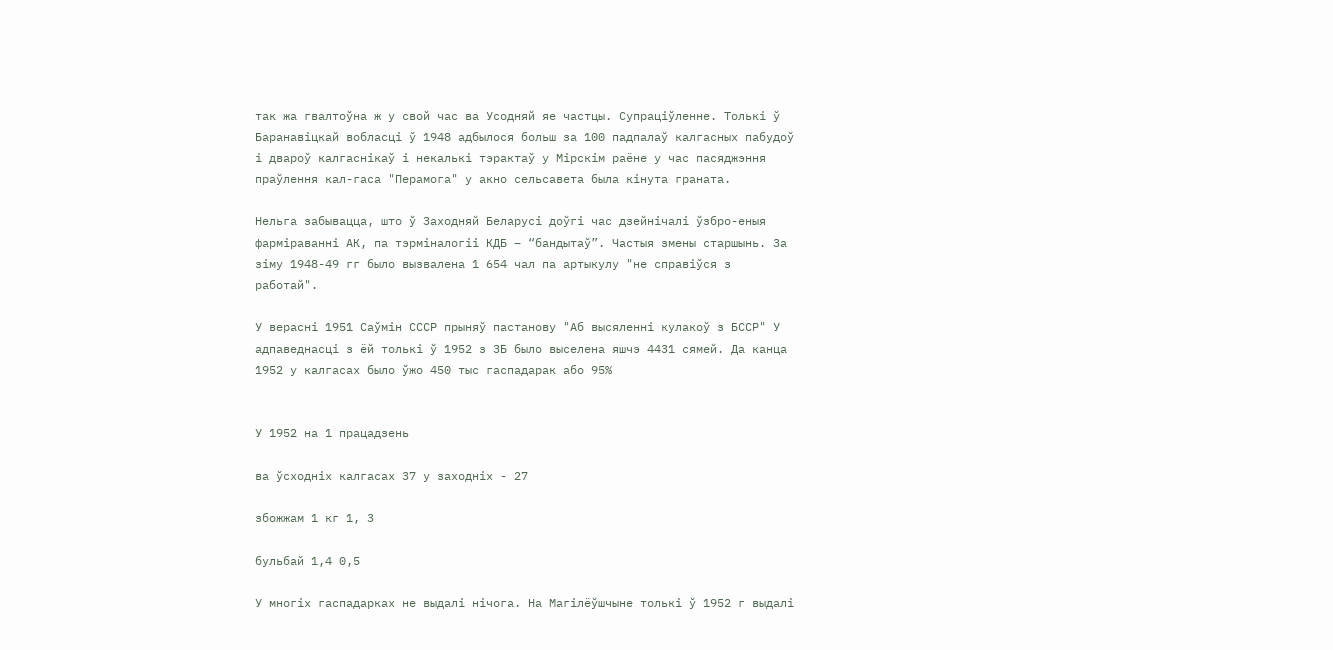так жа гвалтоўна ж у свой час ва Усодняй яе частцы. Супраціўленне. Толькі ў Баранавіцкай вобласці ў 1948 адбылося больш за 100 падпалаў калгасных пабудоў і двароў калгаснікаў і некалькі тэрактаў у Мірскім раёне у час пасяджэння праўлення кал-гаса "Перамога" у акно сельсавета была кінута граната.

Нельга забывацца, што ў Заходняй Беларусі доўгі час дзейнічалі ўзбро-еныя фарміраванні АК, па тэрміналогіі КДБ – “бандытаў”. Частыя змены старшынь. За зіму 1948-49 гг было вызвалена 1 654 чал па артыкулу "не справіўся з работай".

У верасні 1951 Саўмін СССР прыняў пастанову "Аб высяленні кулакоў з БССР" У адпаведнасці з ёй толькі ў 1952 з ЗБ было выселена яшчэ 4431 сямей. Да канца 1952 у калгасах было ўжо 450 тыс гаспадарак або 95%


У 1952 на 1 працадзень

ва ўсходніх калгасах 37 у заходніх - 27

збожжам 1 кг 1, 3

бульбай 1,4 0,5

У многіх гаспадарках не выдалі нічога. На Магілёўшчыне толькі ў 1952 г выдалі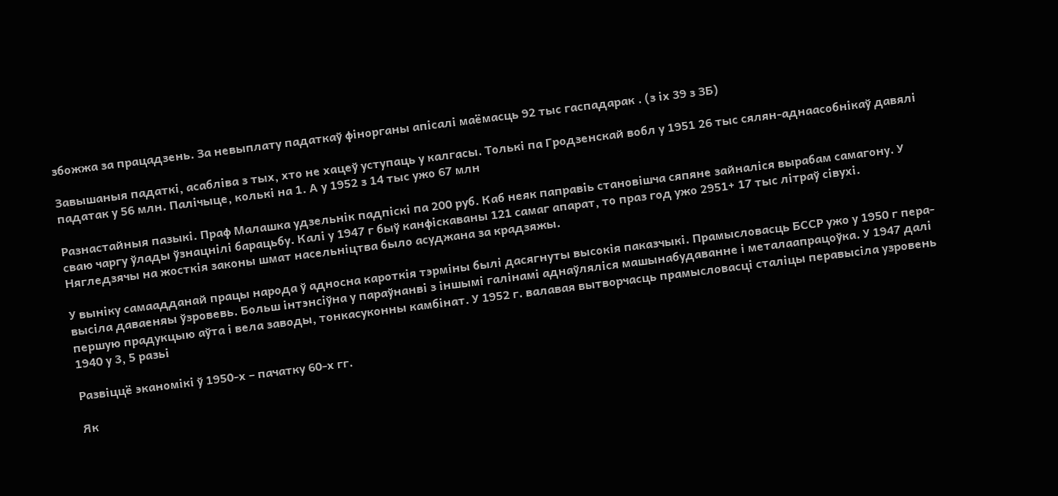збожжа за працадзень. За невыплату падаткаў фінорганы апісалі маёмасць 92 тыс гаспадарак . (з іх 39 з ЗБ)

Завышаныя падаткі, асабліва з тых, хто не хацеў уступаць у калгасы. Толькі па Гродзенскай вобл у 1951 26 тыс сялян-аднаасобнікаў давялі падатак у 56 млн. Палічыце, колькі на 1. А у 1952 з 14 тыс ужо 67 млн

Разнастайныя пазыкі. Праф Малашка удзельнік падпіскі па 200 руб. Каб неяк паправіь становішча сяпяне зайналіся вырабам самагону. У сваю чаргу ўлады ўзнацнілі барацьбу. Калі у 1947 г быў канфіскаваны 121 самаг апарат, то праз год ужо 2951+ 17 тыс літраў сівухі. Нягледзячы на жосткія законы шмат насельніцтва было асуджана за крадзяжы.

У выніку самаадданай працы народа ў адносна кароткія тэрміны былі дасягнуты высокія паказчыкі. Прамысловасць БССР ужо у 1950 г пера-высіла даваеняы ўзровевь. Больш інтэнсіўна у параўнанві з іншымі галінамі аднаўляліся машынабудаванне і металаапрацоўка. У 1947 далі першую прадукцыю аўта і вела заводы, тонкасуконны камбінат. У 1952 г. валавая вытворчасць прамысловасці сталіцы перавысіла узровень 1940 у 3, 5 разьі

Развіццё эканомікі ў 1950-х – пачатку 60-х гг.

Як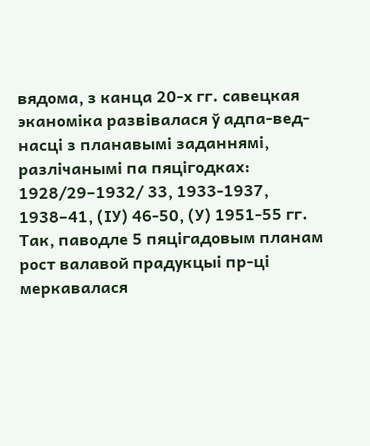вядома, з канца 20-х гг. савецкая эканомiка развiвалася ў адпа-вед-насцi з планавымi заданнямi, разлiчанымi па пяцiгодках: 1928/29–1932/ 33, 1933-1937, 1938–41, (ІУ) 46-50, (У) 1951-55 гг. Так, паводле 5 пяцiгадовым планам рост валавой прадукцыi пр-цi меркавалася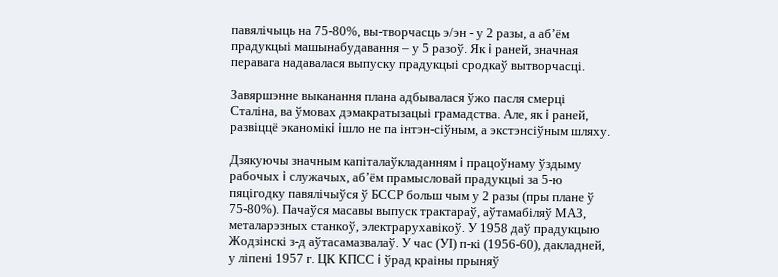павялiчыць на 75-80%, вы-творчасць э/эн - у 2 разы, а аб’ём прадукцыi машынабудавання – у 5 разоў. Як i раней, значная перавага надавалася выпуску прадукцыi сродкаў вытворчасцi.

Завяршэнне выканання плана адбывалася ўжо пасля смерцi Сталiна, ва ўмовах дэмакратызацыi грамадства. Але, як i раней, развiццё эканомiкi iшло не па iнтэн-сiўным, а экстэнсiўным шляху.

Дзякуючы значным капiталаўкладанням i працоўнаму ўздыму рабочых i служачых, аб’ём прамысловай прадукцыi за 5-ю пяцiгодку павялiчыўся ў БССР больш чым у 2 разы (пры плане ў 75-80%). Пачаўся масавы выпуск трактараў, аўтамабiляў МАЗ, металарэзных станкоў, электрарухавiкоў. У 1958 даў прадукцыю Жодзiнскi з-д аўтасамазвалаў. У час (УІ) п-кi (1956-60), дакладней, у лiпенi 1957 г. ЦК КПСС i ўрад краiны прыняў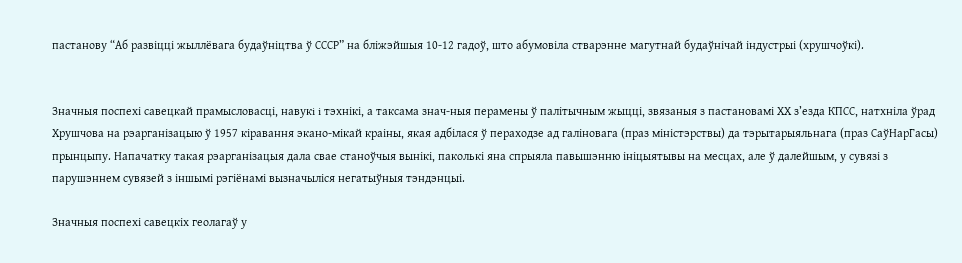пастанову “Аб развiццi жыллёвага будаўнiцтва ў СССР” на блiжэйшыя 10-12 гадоў, што абумовiла стварэнне магутнай будаўнiчай iндустрыi (хрушчоўкі).


Значныя поспехi савецкай прамысловасцi, навукi i тэхнiкi, а таксама знач-ныя перамены ў палiтычным жыццi, звязаныя з пастановамi ХХ з’езда КПСС, натхнiла ўрад Хрушчова на рэарганiзацыю ў 1957 кiравання экано-мiкай краiны, якая адбiлася ў пераходзе ад галiновага (праз мiнiстэрствы) да тэрытарыяльнага (праз СаўНарГасы) прынцыпу. Напачатку такая рэарганiзацыя дала свае станоўчыя вынiкi, паколькi яна спрыяла павышэнню iнiцыятывы на месцах, але ў далейшым, у сувязi з парушэннем сувязей з iншымi рэгiёнамi вызначылiся негатыўныя тэндэнцыi.

Значныя поспехi савецкiх геолагаў у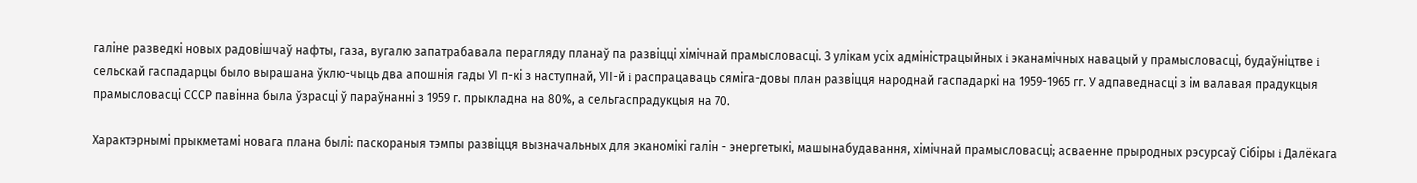галiне разведкi новых радовiшчаў нафты, газа, вугалю запатрабавала перагляду планаў па развiццi хiмiчнай прамысловасцi. З улiкам усiх адмiнiстрацыйных i эканамiчных навацый у прамысловасцi, будаўнiцтве i сельскай гаспадарцы было вырашана ўклю-чыць два апошнiя гады УІ п-кi з наступнай, УІІ-й i распрацаваць сямiга-довы план развiцця народнай гаспадаркi на 1959-1965 гг. У адпаведнасцi з iм валавая прадукцыя прамысловасцi СССР павiнна была ўзрасцi ў параўнаннi з 1959 г. прыкладна на 80%, а сельгаспрадукцыя на 70.

Характэрнымi прыкметамi новага плана былi: паскораныя тэмпы развiцця вызначальных для эканомiкi галiн - энергетыкi, машынабудавання, хiмiчнай прамысловасцi; асваенне прыродных рэсурсаў Сiбiры i Далёкага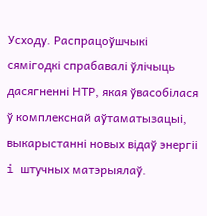Усходу. Распрацоўшчыкi сямiгодкi спрабавалi ўлiчыць дасягненнi НТР, якая ўвасобiлася ў комплекснай аўтаматызацыi, выкарыстаннi новых вiдаў энергii i штучных матэрыялаў.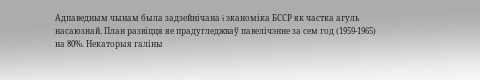Адпаведным чынам была задзейнiчана i эканомiка БССР як частка агуль насаюзнай. План развiцця яе прадугледжваў павелiчэнне за сем год (1959-1965) на 80%. Некаторыя галiны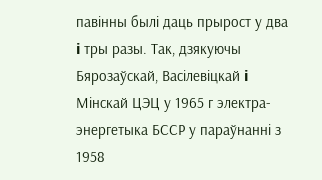павiнны былi даць прырост у два i тры разы. Так, дзякуючы Бярозаўскай, Васiлевiцкай i Мiнскай ЦЭЦ у 1965 г электра-энергетыка БССР у параўнаннi з 1958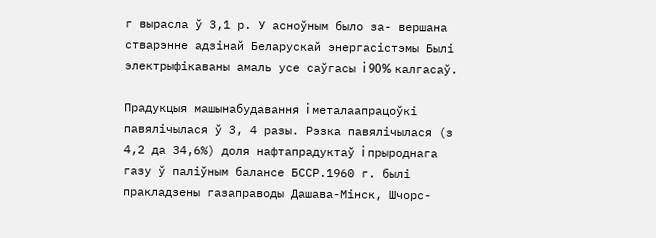г вырасла ў 3,1 р. У асноўным было за- вершана стварэнне адзiнай Беларускай энергасiстэмы Былi электрыфiкаваны амаль усе саўгасы i 90% калгасаў.

Прадукцыя машынабудавання i металаапрацоўкi павялiчылася ў 3, 4 разы. Рэзка павялiчылася (з 4,2 да 34,6%) доля нафтапрадуктаў i прыроднага газу ў палiўным балансе БССР.1960 г. былi пракладзены газаправоды Дашава-Мiнск, Шчорс-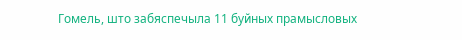Гомель, што забяспечыла 11 буйных прамысловых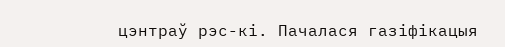цэнтраў рэс-кi. Пачалася газiфiкацыя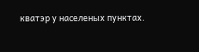кватэр у населеных пунктах.